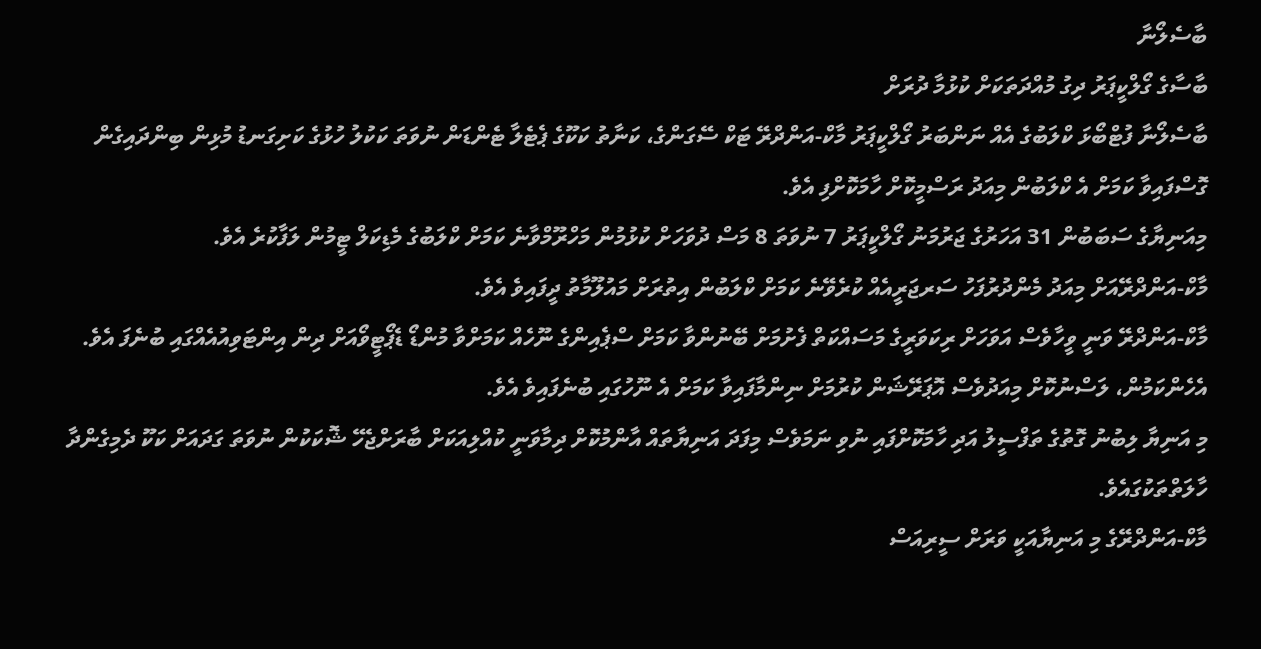ބާސެލޯނާ
ބާސާގެ ގޯލްކީޕަރު ދިގު މުއްދަތަކަށް ކުޅުމާ ދުރަށް
ބާސެލޯނާ ފުޓްބޯޅަ ކްލަބުގެ އެއް ނަންބަރު ގޯލްކީޕަރު މާކް-އަންދްރޭ ޓަކް ސޭގަންގެ، ކަނާތު ކަކޫގެ ޕެޓެލާ ޓެންޑަން ނުވަތަ ކަކުލު ހުޅުގެ ކަށިގަނޑު މުޅިން ބިންދައިގެން ގޮސްފައިވާ ކަމަށް އެ ކްލަބުން މިއަދު ރަސްމީކޮށް ހާމަކޮށްފި އެވެ.
މިއަނިޔާގެ ސަބަބުން 31 އަހަރުގެ ޖަރުމަނު ގޯލްކީޕަރު 7 ނުވަތަ 8 މަސް ދުވަހަށް ކުޅުމުން މަހްރޫމްވާނެ ކަމަށް ކްލަބުގެ މެޑިކަލް ޓީމުން ލަފާކުރެ އެވެ.
މާކް-އަންދްރޭއަށް މިއަދު މެންދުރުފަހު ސަރޖަރީއެއް ކުރެވޭނެ ކަމަށް ކްލަބުން އިތުރަށް މައުލޫމާތު ދީފައިވެ އެވެ.
މާކް-އަންދްރޭ ވަނީ ވީހާވެސް އަވަހަށް ރިކަވަރީގެ މަސައްކަތް ފެށުމަށް ބޭނުންވާ ކަމަށް ސްޕެއިންގެ ނޫހެއް ކަމަށްވާ މުންޑޯ ޑެޕޯޓީވޯއަށް ދިން އިންޓަވިއުއެއްގައި ބުނެފަ އެވެ. އެހެންކަމުން، ލަސްނުކޮށް މިއަދުވެސް އޮޕަރޭޝަން ކުރުމަށް ނިންމާފައިވާ ކަމަށް އެ ނޫހުގައި ބުނެފައިވެ އެވެ.
މި އަނިޔާ ލިބުނު ގޮތުގެ ތަފްސީލު އަދި ހާމަކޮށްފައި ނުވި ނަމަވެސް މިފަދަ އަނިޔާތައް އާންމުކޮށް ދިމާވަނީ ކުއްލިއަކަށް ބާރަށްޖެހޭ ޝޮކަކުން ނުވަތަ ގަދައަށް ކަކޫ ދެމިގެންދާ ހާލަތްތަކުގައެވެ.
މާކް-އަންދްރޭގެ މި އަނިޔާއަކީ ވަރަށް ސީރިއަސް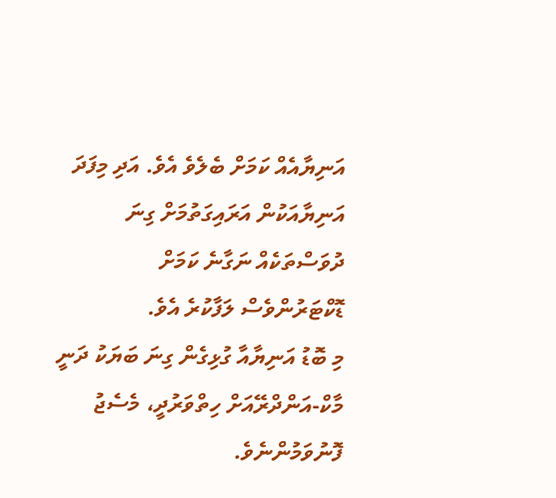އަނިޔާއެއް ކަމަށް ބެލެވެ އެވެ. އަދި މިފަދަ އަނިޔާއަކުން އަރައިގަތުމަށް ގިނަ ދުވަސްތަކެއް ނަގާނެ ކަމަށް ޑޮކްޓަރުންވެސް ލަފާކުރެ އެވެ.
މި ބޮޑު އަނިޔާއާ ގުޅިގެން ގިނަ ބަޔަކު ދަނީ މާކް-އަންދްރޭއަށް ހިތްވަރުދީ، މެސެޖު ފޮނުވަމުންނެވެ.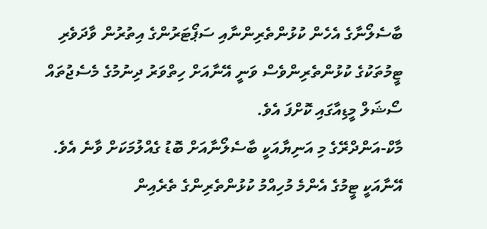ބާސެލޯނާގެ އެހެން ކުޅުންތެރިންނާއި ސަޕޯޓަރުންގެ އިތުރުން ވާދަވެރި ޓީމުތަކުގެ ކުޅުންތެރިންވެސް ވަނީ އޭނާއަށް ހިތްވަރު ދިނުމުގެ މެސެޖުތައް ސޯޝަލް މީޑިއާގައި ކޮށްފަ އެވެ.
މާކް-އަންދްރޭގެ މި އަނިޔާއަކީ ބާސެލޯނާއަށް ބޮޑު ގެއްލުމަކަށް ވާނެ އެވެ. އޭނާއަކީ ޓީމުގެ އެންމެ މުހިއްމު ކުޅުންތެރިންގެ ތެރެއިން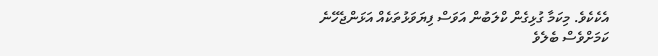އެކެކެވެ. މިކަމާ ގުޅިގެން ކްލަބުން އަވަސް ފިޔަވަޅުތަކެއް އަޅަންޖެހޭނެ ކަމަށްވެސް ބެލެވެ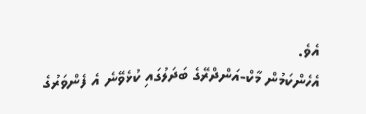އެވެ.
އެހެންކަމުން މާކް-އަންދްރޭގެ ބަދަލުގައި ކުޅެވޭނެ އެ ފެންވަރުގެ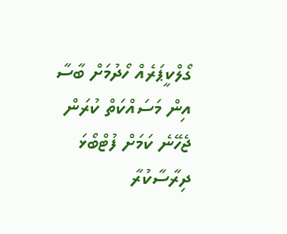ގޯލްކީޕަރެއް ހޯދުމަށް ބާސާ އިން މަސައްކަތް ކުރަން ޖެހޭނެ ކަމަށް ފުޓްބޯޅަ ދިރާސާކުރާ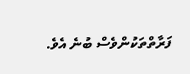ފަރާތްތަކުންވެސް ބުނެ އެވެ.